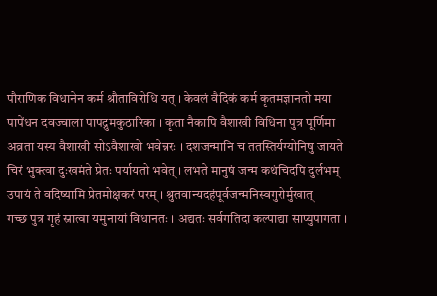पौराणिक विधानेन कर्म श्रौताविरोधि यत् । केवलं वैदिकं कर्म कृतमज्ञानतो मया
पापेंधन दवज्वाला पापद्रुमकुठारिका । कृता नैकापि वैशाखी विधिना पुत्र पूर्णिमा
अव्रता यस्य वैशाखी सोऽवैशाखो भवेन्नरः । दशजन्मानि च ततस्तिर्यग्योनिषु जायते
चिरं भुक्त्वा दुःखमंते प्रेतः पर्यायतो भवेत् । लभते मानुषं जन्म कथंचिदपि दुर्लभम्
उपायं ते वदिष्यामि प्रेतमोक्षकरं परम् । श्रुतवान्यदहंपूर्वजन्मनिस्वगुरोर्मुखात्
गच्छ पुत्र गृहं स्नात्वा यमुनायां विधानतः । अद्यतः सर्वगतिदा कल्पाद्या साप्युपागता ।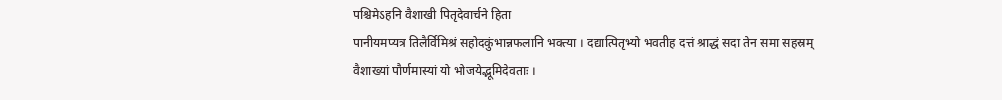पश्चिमेऽहनि वैशाखी पितृदेवार्चने हिता
पानीयमप्यत्र तिलैर्विमिश्रं सहोदकुंभान्नफलानि भक्त्या । दद्यात्पितृभ्यो भवतीह दत्तं श्राद्धं सदा तेन समा सहस्रम्
वैशाख्यां पौर्णमास्यां यो भोजयेद्भूमिदेवताः ।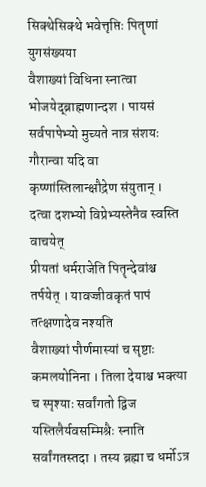सिक्थेसिक्थे भवेत्तृप्तिः पितॄणां युगसंख्यया
वैशाख्यां विधिना स्नात्वा भोजयेद्ब्राह्मणान्दश । पायसं सर्वपापेभ्यो मुच्यते नात्र संशयः
गौरान्वा यदि वा कृष्णांस्तिलान्क्षौद्रेण संयुतान् । दत्वा दशभ्यो विप्रेभ्यस्तेनैव स्वस्ति वाचयेत्
प्रीयतां धर्मराजेति पितॄन्देवांश्च तर्पयेत् । यावज्जीवकृतं पापं तत्क्षणादेव नश्यति
वैशाख्यां पौर्णमास्यां च सृष्टाः कमलयोनिना । तिला देयाश्च भक्त्या च स्पृश्याः सर्वांगतो द्विज
यस्तिलैर्यवसम्मिश्रैः स्नाति सर्वांगतस्तदा । तस्य ब्रह्मा च धर्मोऽत्र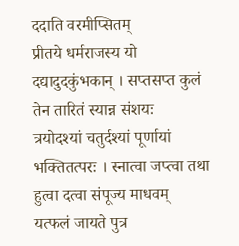ददाति वरमीप्सितम्
प्रीतये धर्मराजस्य यो दद्यादुदकुंभकान् । सप्तसप्त कुलं तेन तारितं स्यान्न संशयः
त्रयोदश्यां चतुर्दश्यां पूर्णायां भक्तितत्परः । स्नात्वा जप्त्वा तथा हुत्वा दत्वा संपूज्य माधवम्
यत्फलं जायते पुत्र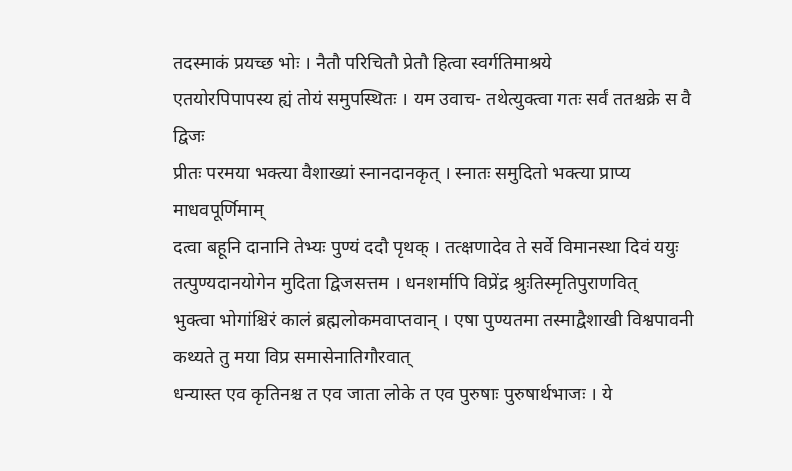तदस्माकं प्रयच्छ भोः । नैतौ परिचितौ प्रेतौ हित्वा स्वर्गतिमाश्रये
एतयोरपिपापस्य ह्यं तोयं समुपस्थितः । यम उवाच- तथेत्युक्त्वा गतः सर्वं ततश्चक्रे स वै द्विजः
प्रीतः परमया भक्त्या वैशाख्यां स्नानदानकृत् । स्नातः समुदितो भक्त्या प्राप्य माधवपूर्णिमाम्
दत्वा बहूनि दानानि तेभ्यः पुण्यं ददौ पृथक् । तत्क्षणादेव ते सर्वे विमानस्था दिवं ययुः
तत्पुण्यदानयोगेन मुदिता द्विजसत्तम । धनशर्मापि विप्रेंद्र श्रुःतिस्मृतिपुराणवित्
भुक्त्वा भोगांश्चिरं कालं ब्रह्मलोकमवाप्तवान् । एषा पुण्यतमा तस्माद्वैशाखी विश्वपावनी
कथ्यते तु मया विप्र समासेनातिगौरवात्
धन्यास्त एव कृतिनश्च त एव जाता लोके त एव पुरुषाः पुरुषार्थभाजः । ये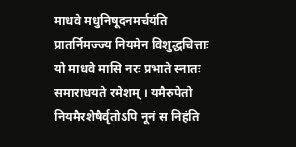माधवे मधुनिषूदनमर्चयंति प्रातर्निमज्ज्य नियमेन विशुद्धचित्ताः
यो माधवे मासि नरः प्रभाते स्नातः समाराधयते रमेशम् । यमैरुपेतो नियमैरशेषैर्वृतोऽपि नूनं स निहंति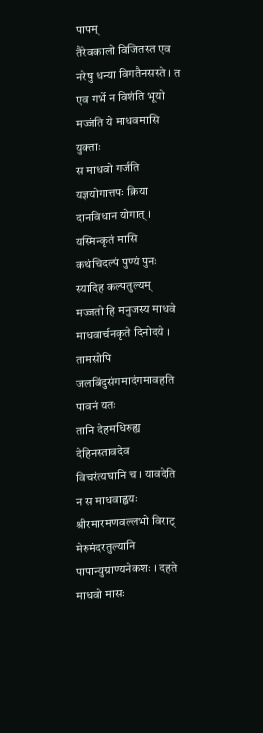पापम्
तैरेवकालो विजितस्त एव नरेषु धन्या विगतैनसस्ते । त एव गर्भे न विशंति भूयो मज्जंति ये माधवमासि युक्ताः
स माधवो गर्जति यज्ञयोगात्तपः क्रिया दानविधान योगात् । यस्मिन्कृतं मासि कथंचिदल्पं पुण्यं पुनः स्यादिह कल्पतुल्यम्
मज्जतो हि मनुजस्य माधवे माधवार्चनकृते दिनोदये । तामसोपि जलबिंदुसंगमादंगमावहति पावनं यतः
तानि देहमधिरुह्य देहिनस्तावदेव विचरंत्यघानि च । यावदेति न स माधवाह्वयः श्रीरमारमणवल्लभो विराट्
मेरुमंदरतुल्यानि पापान्युग्राण्यनेकशः । दहते माधवो मासः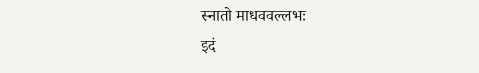स्नातो माधववल्लभः
इदं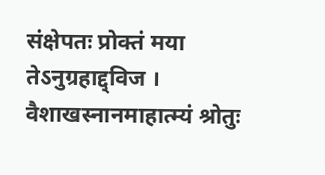संक्षेपतः प्रोक्तं मया तेऽनुग्रहाद्द्विज । वैशाखस्नानमाहात्म्यं श्रोतुः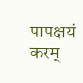पापक्षयं करम्